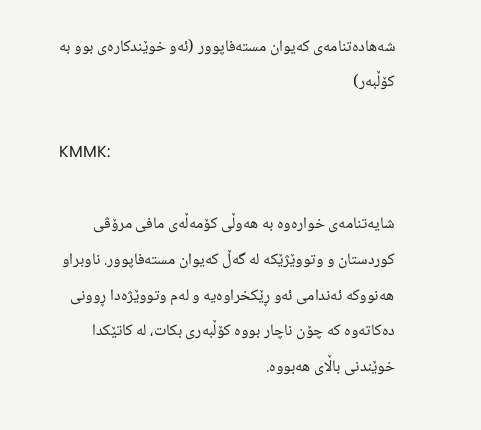شەهادەتنامەی کەیوان مستەفاپوور (ئەو خوێندکارەی بوو بە کۆڵبەر)

KMMK:

شایەتنامەی خوارەوە بە هەوڵی کۆمەڵەی مافی مرۆڤی کوردستان و وتووێژێکە لە گەڵ کەیوان مستەفاپوور. ناوبراو هەنووکە ئەندامی ئەو ڕێکخراوەیە و لەم وتووێژەدا ڕوونی دەکاتەوە کە چۆن ناچار بووە کۆڵبەری بکات، لە کاتێکدا خوێندنی باڵای هەبووە.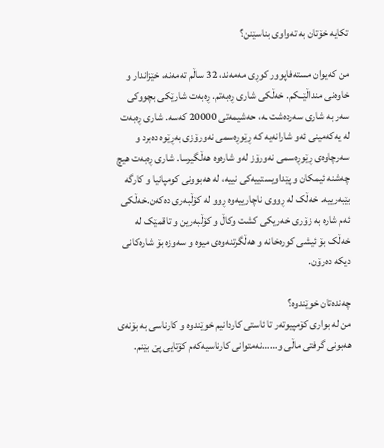تکایە خۆتان بە تەواوی بناسێنن؟

من کەیوان مستەفاپوور کوڕی مەمەند، 32 ساڵم تەمەنە، خێزاندار و خاوەنی منداڵێــکم. خەڵکی شاری ڕەبەتم. ڕەبەت شارێکی بچووکی سەر بە شاری سەردەشت ـە، حەشیمەتی 20000 کەسە. شاری ڕەبەت لە یەکەمینی ئەو شارانەیە کە ڕێوڕەسمی نەورۆزی بەڕێوە دەبرد و سەرچاوەی ڕێوڕەسمی نەورۆز لەو شارەوە هەڵگیرسا. شاری ڕەبەت هیچ چەشنە ئیمکان و پێداویستییەکی نییە، لە هەبوونی کومپانیا و کارگە بێبەرییە. خەڵک لە ڕووی ناچارییەوە ڕوو لە کۆڵبەری دەکەن.خەڵکی ئەم شارە بە زۆری خەریکی کشت وکاڵ و کۆڵبەرین و تاقمێک لە خەڵک بۆ ئیشی کورەخانە و هەڵگرتنەوەی میوە و سەوزە بۆ شارەکانی دیکە دەرۆن.

چەندەتان خوێندوە؟
من لە بواری کۆمپیوتەر تا ئاستی کاردانیم خوێندوە و کارناسی بە بۆنەی هەبونی گرفتی ماڵی و……نەمتوانی کارناسیەکەم کۆتایی پێ بێنم.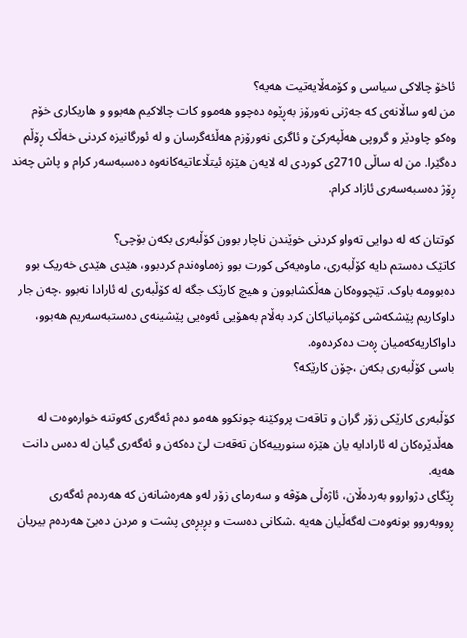ئاخۆ چالاکی سیاسی و کۆمەڵایەتیت هەیە؟
من لەو ساڵانەی کە جەژنی نەورۆز بەڕێوە دەچوو هەموو کات چالاکیم هەبوو و هاریکاری خۆم وەکو چاودێر و گروپی هەڵپەرکێ و ئاگری نەورۆزم هەڵئەگرسان و لە ئورگانیزە کردنی خەڵک ڕۆڵم دەگێرا. من لە ساڵی 2710ی کوردی لە لایەن هێزە ئیتڵاعاتیەکانەوە دەسبەسەر کرام و پاش چەند ڕۆژ دەسبەسەری ئازاد کرام.

کوتتان کە لە دوایی تەواو کردنی خوێندن ناچار بوون کۆڵبەری بکەن بۆچی؟
کاتێک دەستم دایە کۆڵبەری، ماوەیەکی کورت بوو زەماوەندم کردبوو، هێدی هێدی خەریک بوو دەبوومە باوک. تێچووەکان هەڵکشابوون و هیچ کارێک جگە لە کۆڵبەری لە ئارادا نەبوو .چەن جار داوکاریم پێشکەشی کۆمپانیاکان کرد بەڵام بەهۆیی ئەوەیی پێشینەی دەستبەسەریم هەبوو، داواکاریەکەمیان ڕەت دەکردەوە.
باسی کۆڵبەری بکەن ،چۆن کارێکە؟

کۆڵبەری کارێکی زۆر گران و تاقەت پروکێنە چونکوو هەمو دەم ئەگەری کەوتنە خوارەوەت لە هەڵدێرەکان لە ئارادایە یان هێزە سنورییەکان تەقەت لێ دەکەن و ئەگەری گیان لە دەس دانت هەیە.
ڕێگای دژواروو بەردەڵان، ئاژەڵی هۆڤە و سەرمای زۆر لەو هەرەشانەن کە هەردەم ئەگەری ڕووبەروو بونەوەت لەگەڵیان هەیە .شکانی دەست و بڕبڕەی پشت و مردن دەبێ هەردەم بیریان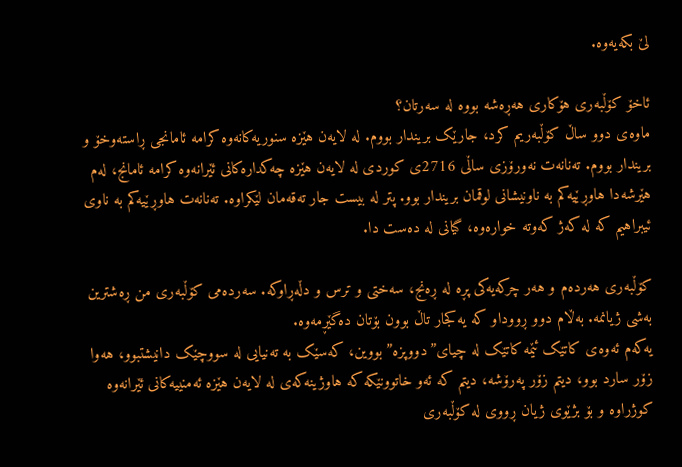لێ بکەیەوە.

ئاخۆ کۆڵبەری هۆکاری هەڕەشە بووە لە سەرتان؟
ماوەی دوو ساڵ کۆڵبەریم کرد، جارێک بریندار بووم. لە لایەن هێزە سنوریەکانەوە کرامە ئامانجی ڕاستەوخۆ و بریندار بووم. تەنانەت نەورۆزی ساڵی 2716ی کوردی لە لایەن هێزە چەکدارەکانی ئێرانەوە کرامە ئامانج، لەم هێرشەدا هاوڕێیەکم بە ناونیشانی لوقمان بریندار بوو. پتر لە بیست جار تەقەمان لێکراوە. تەنانەت هاوڕێیەکم بە ناوی ئیبراهیم کە لە کەژ کەوتە خوارەوە، گیانی لە دەست دا.

کۆڵبەری هەردەم و هەر چرکەیەکی پڕە لە ڕەنج، سەختی و ترس و دڵەڕاوکە. سەردەمی کۆڵبەری من ڕەشترین بەشی ژیانمە. بەڵام دوو ڕووداو کە یەکجار تاڵ بوون بۆتان دەگێڕمەوە.
یەکەم ئەوەی کاتێک ئێمە کاتێک لە چیای”دووپزە” بووین، کەسێک بە تەنیایی لە سووچێک دانیشتبوو، هەوا زۆر سارد بوو، دیتم زۆر پەرۆشە، دیتم کە ئەو خاتوونێکە کە هاوژینەکەی لە لایەن هێزە ئەمنییەکانی ئێرانەوە کوژراوە و بۆ بژێوی ژیان ڕووی لە کۆڵبەری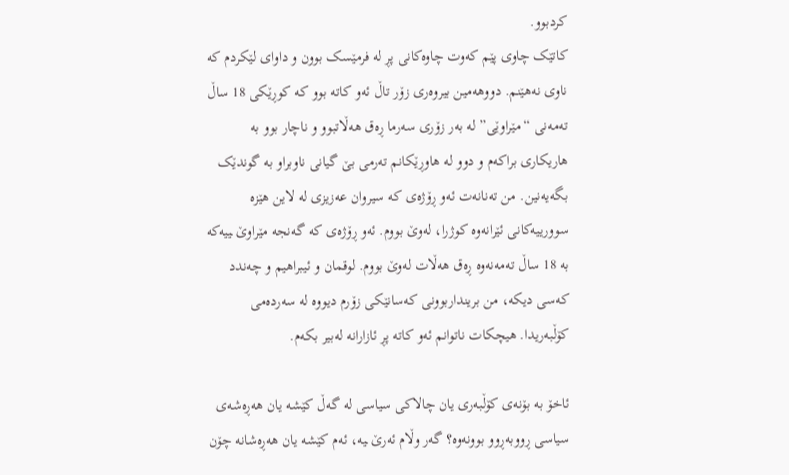کردبوو.
کاتێک چاوی پێم کەوت چاوەکانی پڕ لە فرمێسک بوون و داوای لێکردم کە ناوی نەهێنم. دووهەمین بیروەری زۆر تاڵ ئەو کاتە بوو کە کوڕێکی 18 ساڵ تەمەنی “مێراوێی” لە بەر زۆری سەرما ڕەق هەڵاتبوو و ناچار بوو بە هاریکاری براکەم و دوو لە هاوڕێکانم تەرمی بێ گیانی ناوبراو بە گوندێک بگەیەنین. من تەنانەت ئەو ڕۆژەی کە سیروان عەزیزی لە لاین هێزە سوورییەکانی ئێرانەوە کوژرا، لەوێ بووم. ئەو ڕۆژەی کە گەنجە مێراوێ ـییەکە بە 18 ساڵ تەمەنەوە ڕەق هەڵات لەوێ بووم. لوقمان و ئیبراهیم و چەندد کەسی دیکە، من برینداربوونی کەسانێکی زۆرم دیووە لە سەردەمی کۆڵبەریدا. هیچکات ناتوانم ئەو کاتە پڕ ئازارانە لەبیر بکەم.

ئاخۆ بە بۆنەی کۆڵبەری یان چالاکی سیاسی لە گەڵ کێشە یان هەڕەشەی سیاسی ڕووبەڕوو بوونەوە؟ گەر وڵام ئەرێ ـیە، ئەم کێشە یان هەڕەشانە چۆن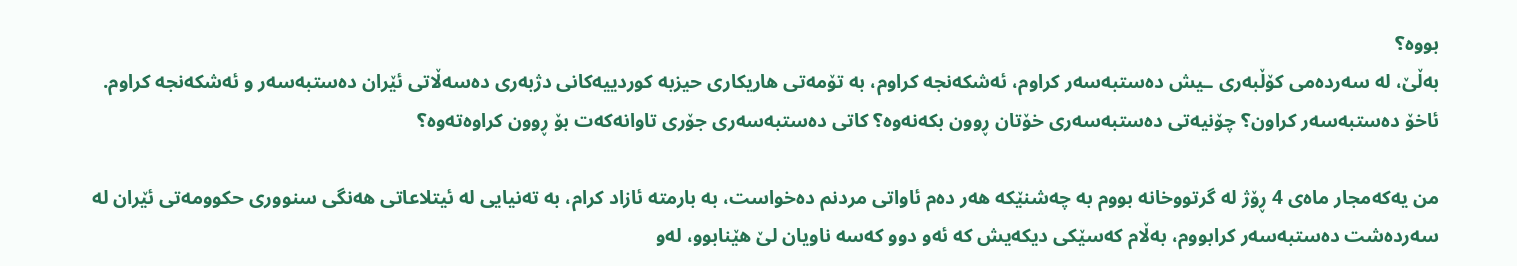بووە؟
بەڵێ، لە سەردەمی کۆڵبەری ـیش دەستبەسەر کراوم، ئەشکەنجە کراوم، بە تۆمەتی هاریکاری حیزبە کوردییەکانی دژبەری دەسەڵاتی ئێران دەستبەسەر و ئەشکەنجە کراوم.
ئاخۆ دەستبەسەر کراون؟ چۆنیەتی دەستبەسەری خۆتان ڕوون بکەنەوە؟ کاتی دەستبەسەری جۆری تاوانەکەت بۆ ڕوون کراوەتەوە؟

من یەکەمجار ماەی 4 ڕۆژ لە گرتووخانە بووم بە چەشنێکە هەر دەم ئاواتی مردنم دەخواست، بە بارمتە ئازاد کرام، بە تەنیایی لە ئیتلاعاتی هەنگی سنووری حکوومەتی ئێران لە سەردەشت دەستبەسەر کرابووم، بەڵام کەسێکی دیکەیش کە ئەو دوو کەسە ناویان لێ هێنابوو، لەو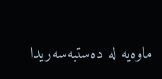ماوەیە لە دەستبەسەریدا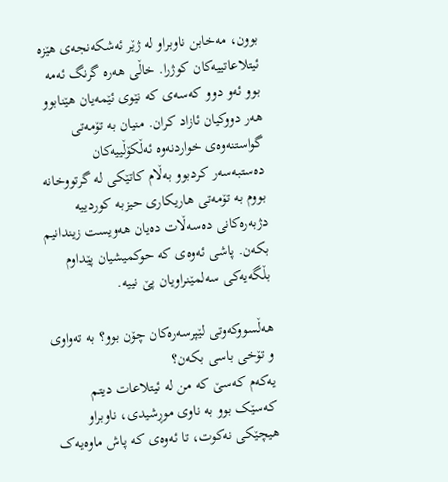بوون، مەخابن ناوبراو لە ژێر ئەشکەنجەی هێزە ئیتلاعاتییەکان کوژرا. خاڵی هەرە گرنگ ئەمە بوو ئەو دوو کەسەی کە نێوی ئێمەیان هێنابوو هەر دووکیان ئازاد کران. منیان بە تۆمەتی گواستنەوەی خواردنەوە ئەڵکۆڵییەکان دەستبەسەر کردبوو بەڵام کاتێکی لە گرتووخانە بووم بە تۆمەتی هاریکاری حیزبە کوردییە دژبەرەکانی دەسەڵات دەیان هەویست زیندانیم بکەن. پاشی ئەوەی کە حوکمیشیان پێداوم بڵگەیەکی سەلمێنراویان پێ نییە.

هەڵسووکەوتی لێپرسەرەکان چۆن بوو؟ بە تەواوی و تۆخی باسی بکەن؟
یەکەم کەسێ کە من لە ئیتلاعات دیتم کەسێک بوو بە ناوی موڕشیدی، ناوبراو هیچێکی نەکوت، تا ئەوەی کە پاش ماوەیەک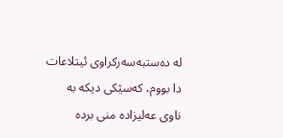لە دەستبەسەرکراوی ئیتلاعات دا بووم، کەسێکی دیکە بە ناوی عەلیزادە منی بردە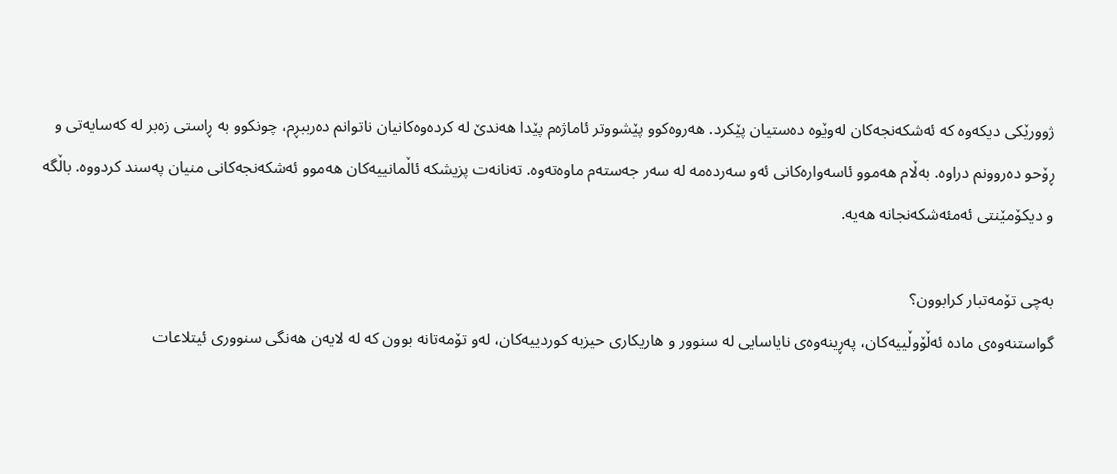ژوورێکی دیکەوە کە ئەشکەنجەکان لەوێوە دەستیان پێکرد. هەروەکوو پێشووتر ئاماژەم پێدا هەندێ لە کردەوەکانیان ناتوانم دەرببڕم، چونکوو بە ڕاستی زەبر لە کەسایەتی و ڕۆحو دەروونم دراوە. بەڵام هەموو ئاسەوارەکانی ئەو سەردەمە لە سەر جەستەم ماوەتەوە. تەنانەت پزیشکە ئاڵمانییەکان هەموو ئەشکەنجەکانی منیان پەسند کردووە. باڵگە و دیکۆمێنتی ئەمئەشکەنجانە هەیە.

بەچی تۆمەتبار کرابوون؟
گواستنەوەی مادە ئەڵۆوڵییەکان، پەڕینەوەی نایاسایی لە سنوور و هاریکاری حیزبە کوردییەکان، لەو تۆمەتانە بوون کە لە لایەن هەنگی سنووری ئیتلاعات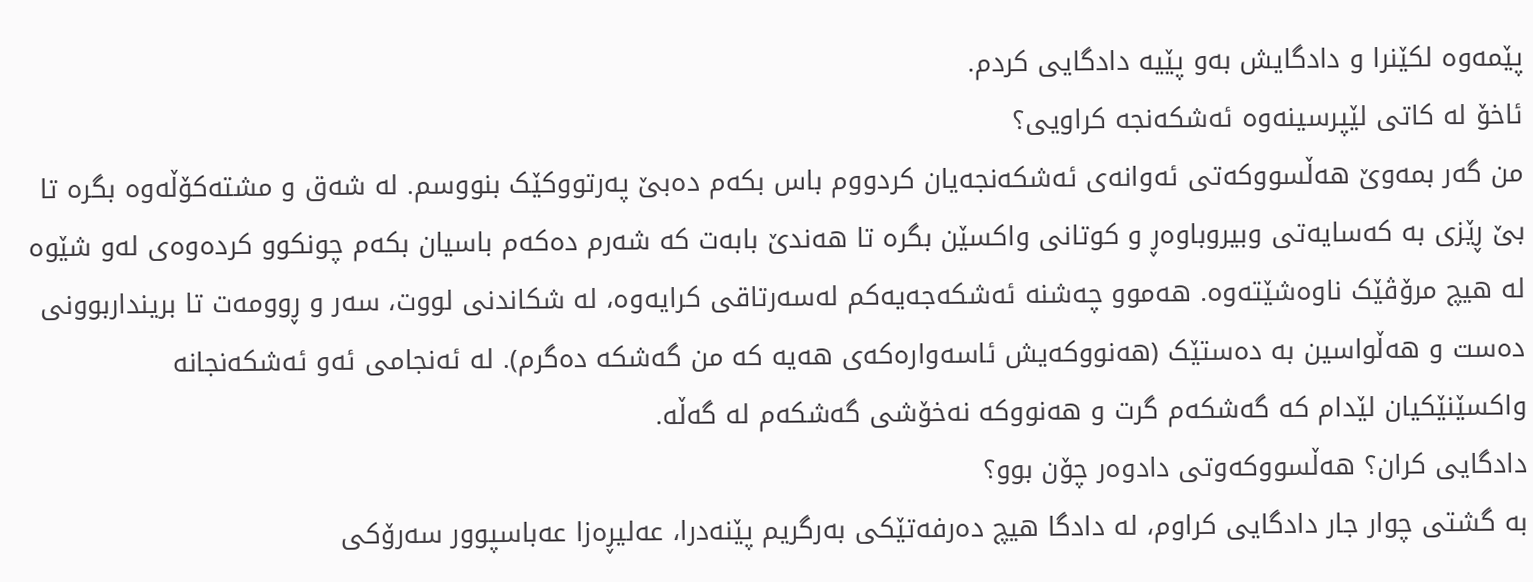پێمەوە لکێنرا و دادگایش بەو پێیە دادگایی کردم.
ئاخۆ لە کاتی لێپرسینەوە ئەشکەنجە کراویی؟
من گەر بمەوێ هەڵسووکەتی ئەوانەی ئەشکەنجەیان کردووم باس بکەم دەبێ پەرتووکێک بنووسم. لە شەق و مشتەکۆڵەوە بگرە تا بێ ڕێزی بە کەسایەتی وبیروباوەڕ و کوتانی واکسێن بگرە تا هەندێ بابەت کە شەرم دەکەم باسیان بکەم چونکوو کردەوەی لەو شێوە لە هیچ مرۆڤێک ناوەشێتەوە. هەموو چەشنە ئەشکەجەیەکم لەسەرتاقی کرایەوە، لە شکاندنی لووت، سەر و ڕوومەت تا برینداربوونی دەست و هەڵواسین بە دەستێک (هەنووکەیش ئاسەوارەکەی هەیە کە من گەشکە دەگرم). لە ئەنجامی ئەو ئەشکەنجانە واکسێنێکیان لێدام کە گەشکەم گرت و هەنووکە نەخۆشی گەشکەم لە گەڵە.
دادگایی کران؟ هەڵسووکەوتی دادوەر چۆن بوو؟
بە گشتی چوار جار دادگایی کراوم، لە دادگا هیچ دەرفەتێکی بەرگریم پێنەدرا، عەلیڕەزا عەباسپوور سەرۆکی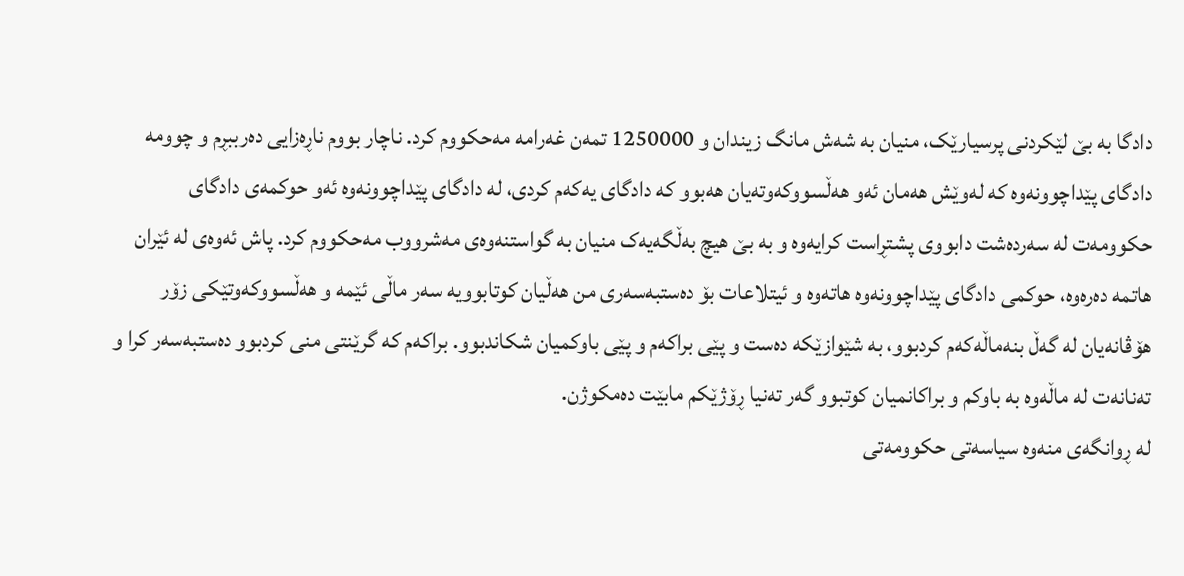دادگا بە بێ لێکردنی پرسیارێک، منیان بە شەش مانگ زیندان و 1250000 تمەن غەرامە مەحکووم کرد. ناچار بووم ناڕەزایی دەرببڕم و چوومە دادگای پێداچوونەوە کە لەوێش هەمان ئەو هەڵسووکەوتەیان هەبوو کە دادگای یەکەم کردی، لە دادگای پێداچوونەوە ئەو حوکمەی دادگای حکوومەت لە سەردەشت دابووی پشتڕاست کرایەوە و بە بێ هیچ بەڵگەیەک منیان بە گواستنەوەی مەشرووب مەحکووم کرد. پاش ئەوەی لە ئێران هاتمە دەرەوە، حوکمی دادگای پێداچوونەوە هاتەوە و ئیتلاعات بۆ دەستبەسەری من هەڵیان کوتابوویە سەر ماڵی ئێمە و هەڵسووکەوتێکی زۆر هۆڤانەیان لە گەڵ بنەماڵەکەم کردبوو، بە شێوازێکە دەست و پێی براکەم و پێی باوکمیان شکاندبوو. براکەم کە گرێنتی منی کردبوو دەستبەسەر کرا و تەنانەت لە ماڵەوە بە باوکم و براکانمیان کوتبوو گەر تەنیا ڕۆژێکم مابێت دەمکوژن.
لە ڕوانگەی منەوە سیاسەتی حکوومەتی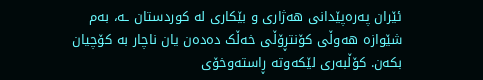ئێران پەرەپێدانی هەژاری و بێکاری لە کوردستان ـە، بەم شێوازە هەوڵی کۆنتڕۆڵی خەڵک دەدەن یان ناچار بە کۆچیان بکەن. کۆڵبەری لێکەوتە ڕاستەوخۆی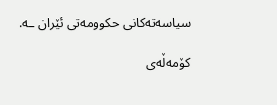سیاسەتەکانی حکوومەتی ئێران ـە.

کۆمەڵەی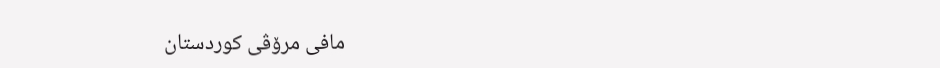مافی مرۆڤی کوردستان